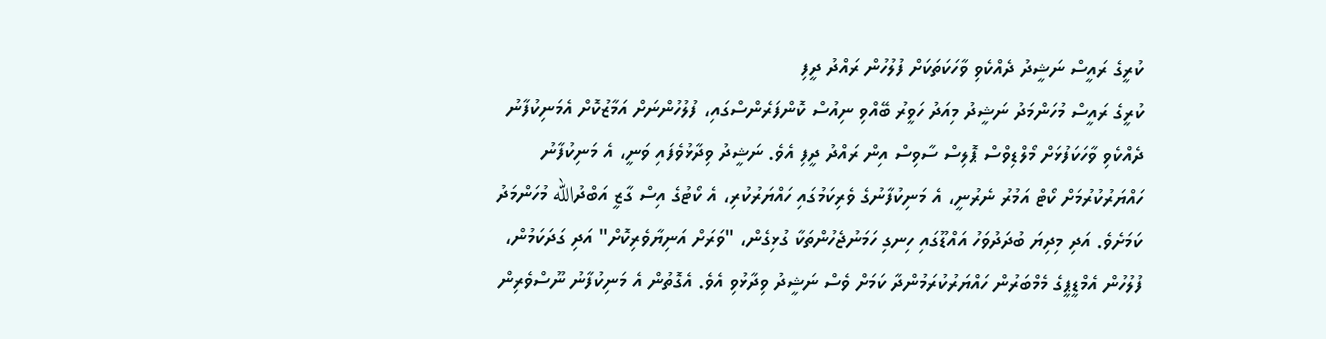ކުރީގެ ރައީސް ނަޝީދު ދެއްކެވި ވާހަކަތަކަށް ފުލުހުން ރައްދު ދީފި
ކުރީގެ ރައީސް މުހަންމަދު ނަޝީދު މިއަދު ހަވީރު ބޭއްވި ނިއުސް ކޮންފަރެންސްގައި، ފުލުހުންނަށް އަމާޒުކޮށް އެމަނިކުފާނު ދެއްކެވި ވާހަކަފުޅަށް މޯލްޑިވްސް ޕޮލިސް ސާވިސް އިން ރައްދު ދީފި އެވެ. ނަޝީދު ވިދާޅުވެފައި ވަނީ، އެ މަނިކުފާނު ހައްޔަރުކުރުމަށް ކޯޓް އަމުރު ނެރުނީ، އެ މަނިކުފާނުގެ ވެރިކަމުގައި ހައްޔަރުކުރި، އެ ކޯޓުގެ އިސް ގާޒީ އަބްދުالله މުހަންމަދު ކަމަށެވެ. އަދި މިދިޔަ ބުދަދުވަހު އައްޑޫގައި ހިނގި ހަމަނުޖެހުންތަކާ ގުޅިގެން، "ވަރަށް އަނިޔާވެރިކޮށް" އަދި ގަދަކަމުން، ފުލުހުން އެމްޑީޕީގެ މެމްބަރުން ހައްޔަރުކުރަމުންދާ ކަމަށް ވެސް ނަޝީދު ވިދާޅުވި އެވެ. އެގޮތުން އެ މަނިކުފާނު ނޫސްވެރިން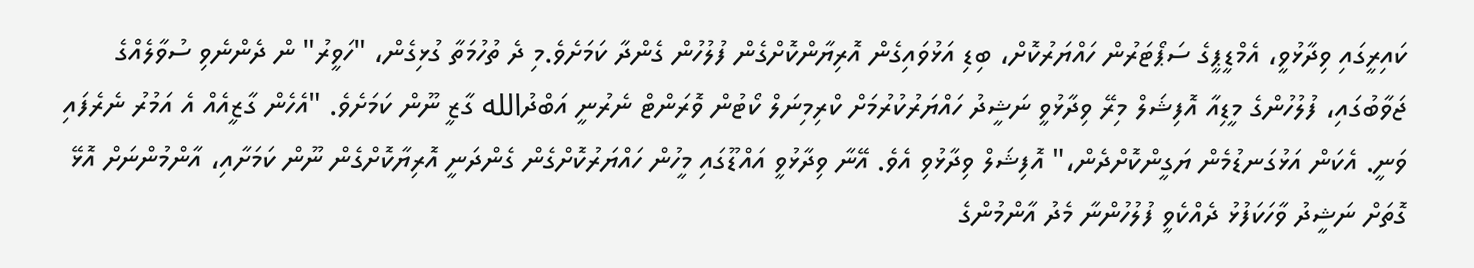ކައިރީގައި ވިދާޅުވީ، އެމްޑީޕީގެ ސަޕޯޓަރުން ހައްޔަރުކޮށް، ބިޑި އަޅުވައިގެން އޮރިޔާންކޮށްގެން ފުލުހުން ގެންދާ ކަމަށެވެ.މި ދެ ތުހުމަތާ ގުޅިގެން، "ހަވީރު" ން ދެންނެވި ސުވާލެއްގެ ޖަވާބުގައި، ފުލުހުންގެ މީޑިއާ އޮފިޝަލް މިރޭ ވިދާޅުވީ ނަޝީދު ހައްޔަރުކުރުމަށް ކްރިމިނަލް ކޯޓުން ވޮރަންޓް ނެރުނީ އަބްދުالله ގާޒީ ނޫން ކަމަށެވެ. "އެހެން ގާޒީއެއް އެ އަމުރު ނެރެފައި ވަނީ. އެކަން އަޅުގަނޑުމެން ޔަގީންކޮށްދެން،" އޮފިޝަލް ވިދާޅުވި އެވެ. އޭނާ ވިދާޅުވީ އައްޑޫގައި މީހުން ހައްޔަރުކޮށްގެން ގެންދަނީ އޮރިޔާކޮށްގެން ނޫން ކަމަށާއި، އާންމުންނަށް އޮޅޭ ގޮތަށް ނަޝީދު ވާހަކަފުޅު ދެއްކެވީ ފުލުހުންނާ މެދު އާންމުންގެ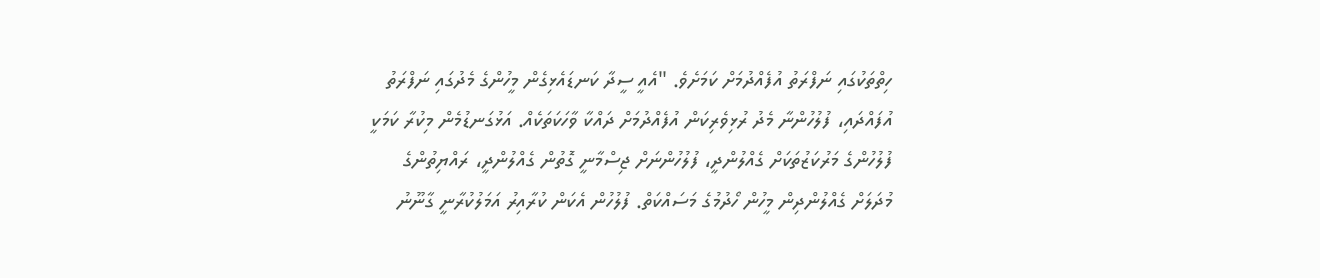ހިތްތަކުގައި ނަފްރަތު އުފެއްދުމަށް ކަމަށެވެ. "އެއީ ސީދާ ކަނޑައެޅިގެން މީހުންގެ މެދުގައި ނަފްރަތު އުފައްދައި، ފުލުހުންނާ މެދު ރުޅިވެރިކަން އުފެއްދުމަށް ދައްކާ ވާހަކަތަކެއް. އަޅުގަނޑުމެން މިކުރާ ކަމަކީ ފުލުހުންގެ މަރުކަޒުތަކަށް ގެއްލުންދީ، ފުލުހުންނަށް ޖިސްމާނީ ގޮތުން ގެއްލުންދީ، ރައްޔިތުންގެ މުދަލަށް ގެއްލުންދިން މީހުން ހޯދުމުގެ މަސައްކަތް. ފުލުހުން އެކަން ކުރާއިރު އަމަލުކުރާނީ ގާނޫނު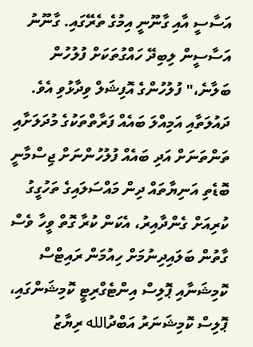އަސާސީ އާއި ގާނޫނީ އިމުގެ ތެރޭގައި. ގާނޫނު އަސާސީން ލިބިދޭ ހައްގުތަކަށް ފުލުހުން ބަލާނެ،" ފުލުހުންގެ އޮފިޝަލް ވިދާޅުވި އެވެ. ދައުލަތާއި އަމިއްލަ ބައެއް ފަރާތްތަކުގެ މުދަލަށާއި ތަންތަނަށް އަދި ބައެއް ފުލުހުންނަށް ޖިސްމާނީ ބޮޑެތި އަނިޔާތައް ދިން މައްސަލައިގެ ތަހުގީގު ކުރިއަށް ގެންދާއިރު، އެކަން ކުރާ ގޮތް ވީހާ ވެސް ގާތުން ބަލައިދިނުމަށް ހިއުމަން ރައިޓްސް ކޮމިޝަނާއި ޕޮލިސް އިންޓެގްރިޓީ ކޮމިޝަންގައި، ޕޮލިސް ކޮމިޝަނަރު އަބްދުالله ރިޔާޒު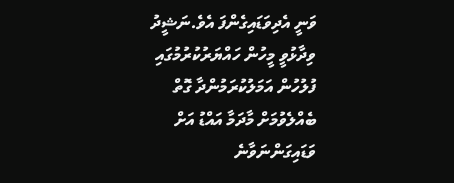ވަނީ އެދިވަޑައިގެންފަ އެވެ.ނަޝީދު ވިދާޅުވީ މީހުން ހައްޔަރުކުރުމުގައި ފުލުހުން އަމަލުކުރަމުންދާ ގޮތް ބެއްލެވުމަށް މާދަމާ އައްޑު އަށް ވަޑައިގަންނަވާނެ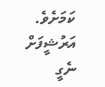ކަމަށެވެ.
އަރުޝީފަށް ނެގީ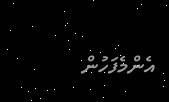އެންމެފަހުން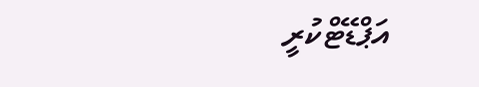އަޕްޑޭޓްކުރީ